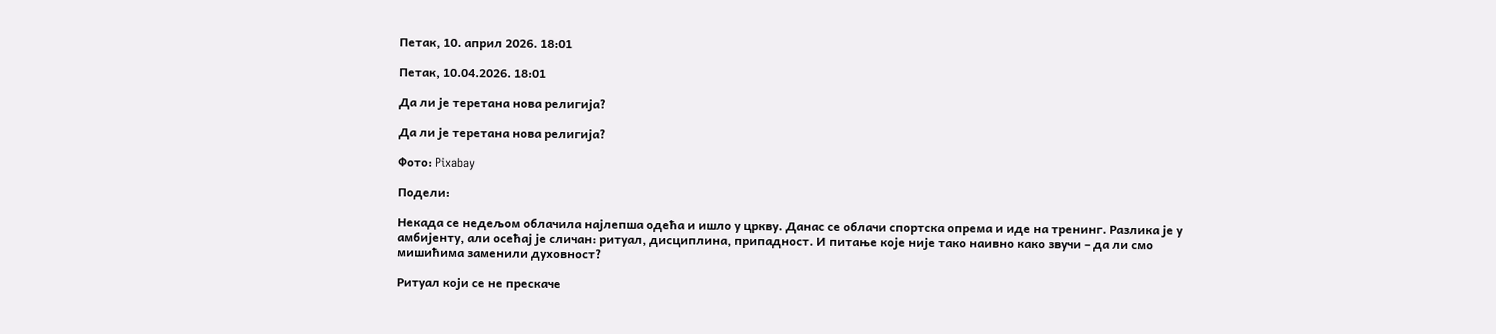Петак, 10. април 2026. 18:01

Петак, 10.04.2026. 18:01

Да ли је теретана нова религија?

Да ли је теретана нова религија?

Фото: Pixabay

Подели:

Некада се недељом облачила најлепша одећа и ишло у цркву. Данас се облачи спортска опрема и иде на тренинг. Разлика је у амбијенту, али осећај је сличан: ритуал, дисциплина, припадност. И питање које није тако наивно како звучи – да ли смо мишићима заменили духовност?

Ритуал који се не прескаче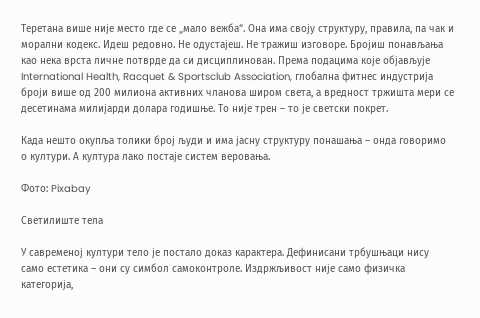Теретана више није место где се „мало вежба“. Она има своју структуру, правила, па чак и морални кодекс. Идеш редовно. Не одустајеш. Не тражиш изговоре. Бројиш понављања као нека врста личне потврде да си дисциплинован. Према подацима које објављује International Health, Racquet & Sportsclub Association, глобална фитнес индустрија броји више од 200 милиона активних чланова широм света, а вредност тржишта мери се десетинама милијарди долара годишње. То није трен – то је светски покрет.

Када нешто окупља толики број људи и има јасну структуру понашања – онда говоримо о култури. А култура лако постаје систем веровања.

Фото: Pixabay

Светилиште тела

У савременој култури тело је постало доказ карактера. Дефинисани трбушњаци нису само естетика – они су симбол самоконтроле. Издржљивост није само физичка категорија,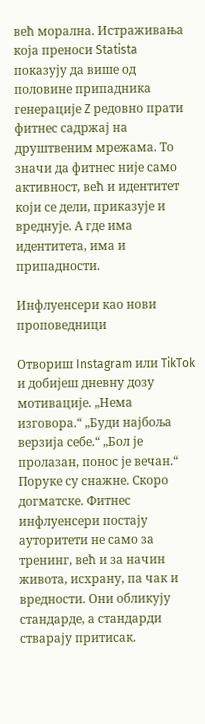већ морална. Истраживања која преноси Statista показују да више од половине припадника генерације Z редовно прати фитнес садржај на друштвеним мрежама. То значи да фитнес није само активност, већ и идентитет који се дели, приказује и вреднује. А где има идентитета, има и припадности.

Инфлуенсери као нови проповедници

Отвориш Instagram или TikTok и добијеш дневну дозу мотивације. „Нема изговора.“ „Буди најбоља верзија себе.“ „Бол је пролазан, понос је вечан.“ Поруке су снажне. Скоро догматске. Фитнес инфлуенсери постају ауторитети не само за тренинг, већ и за начин живота, исхрану, па чак и вредности. Они обликују стандарде, а стандарди стварају притисак.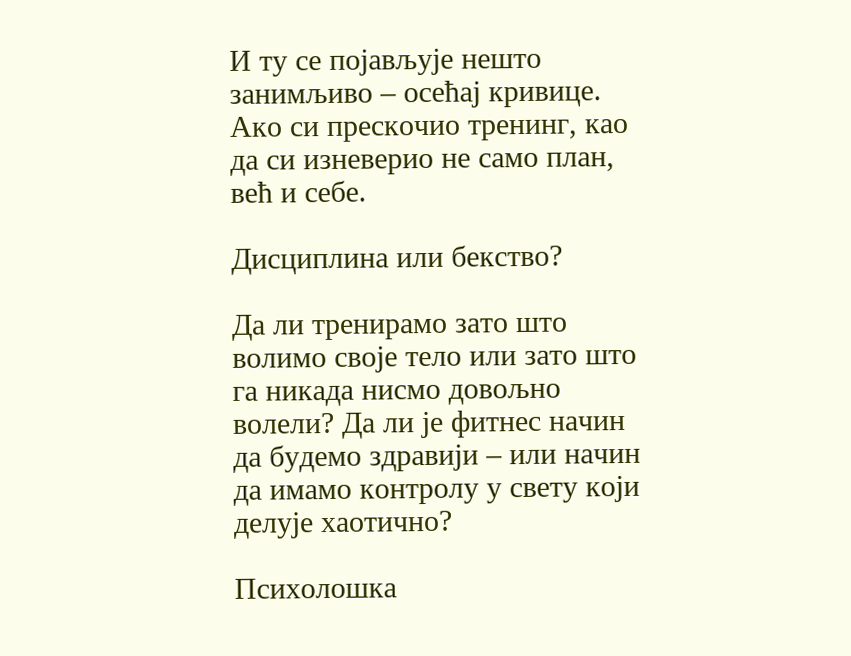И ту се појављује нешто занимљиво – осећај кривице. Ако си прескочио тренинг, као да си изневерио не само план, већ и себе.

Дисциплина или бекство?

Да ли тренирамо зато што волимо своје тело или зато што га никада нисмо довољно волели? Да ли је фитнес начин да будемо здравији – или начин да имамо контролу у свету који делује хаотично?

Психолошка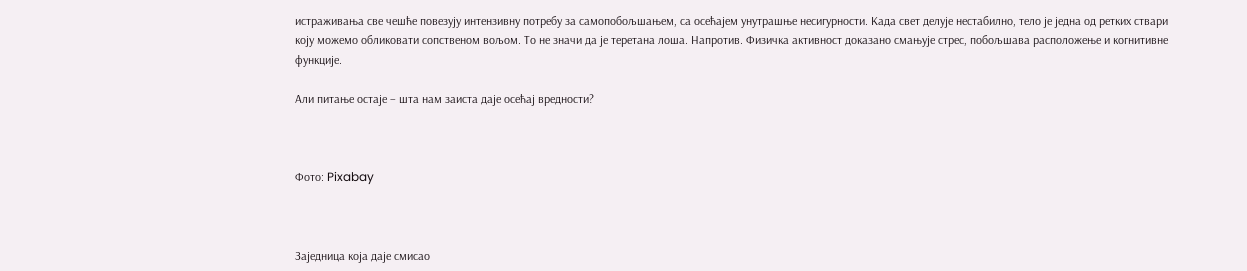истраживања све чешће повезују интензивну потребу за самопобољшањем, са осећајем унутрашње несигурности. Када свет делује нестабилно, тело је једна од ретких ствари коју можемо обликовати сопственом вољом. То не значи да је теретана лоша. Напротив. Физичка активност доказано смањује стрес, побољшава расположење и когнитивне функције.

Али питање остаје – шта нам заиста даје осећај вредности?



Фото: Pixabay



Заједница која даје смисао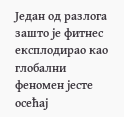Један од разлога зашто је фитнес експлодирао као глобални феномен јесте осећај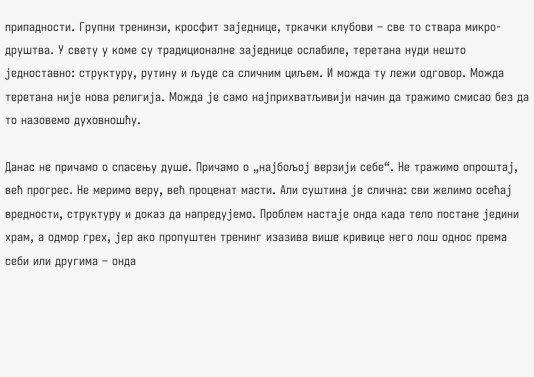припадности. Групни тренинзи, кросфит заједнице, тркачки клубови – све то ствара микро-друштва. У свету у коме су традиционалне заједнице ослабиле, теретана нуди нешто једноставно: структуру, рутину и људе са сличним циљем. И можда ту лежи одговор. Можда теретана није нова религија. Можда је само најприхватљивији начин да тражимо смисао без да то назовемо духовношћу.

Данас не причамо о спасењу душе. Причамо о „најбољој верзији себе“. Не тражимо опроштај, већ прогрес. Не меримо веру, већ проценат масти. Али суштина је слична: сви желимо осећај вредности, структуру и доказ да напредујемо. Проблем настаје онда када тело постане једини храм, а одмор грех, јер ако пропуштен тренинг изазива више кривице него лош однос према себи или другима – онда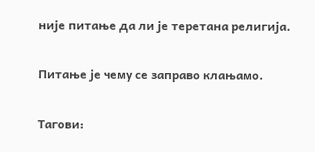није питање да ли је теретана религија.

Питање је чему се заправо клањамо.

Тагови: